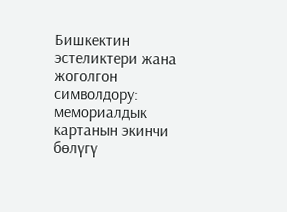Бишкектин эстеликтери жана жоголгон символдору: мемориалдык картанын экинчи бөлүгү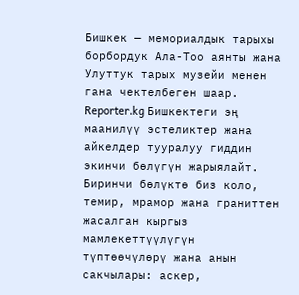Бишкек — мемориалдык тарыхы борбордук Ала-Тоо аянты жана Улуттук тарых музейи менен гана чектелбеген шаар. Reporter.kg Бишкектеги эң маанилүү эстеликтер жана айкелдер тууралуу гиддин экинчи бөлүгүн жарыялайт. Биринчи бөлүктө биз коло, темир, мрамор жана граниттен жасалган кыргыз мамлекеттүүлүгүн түптөөчүлөрү жана анын сакчылары: аскер,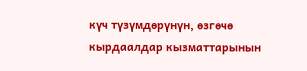күч түзүмдөрүнүн, өзгөчө кырдаалдар кызматтарынын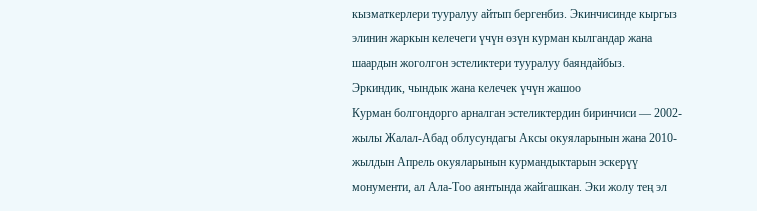кызматкерлери тууралуу айтып бергенбиз. Экинчисинде кыргыз элинин жаркын келечеги үчүн өзүн курман кылгандар жана шаардын жоголгон эстеликтери тууралуу баяндайбыз.
Эркиндик, чындык жана келечек үчүн жашоо
Курман болгондорго арналган эстеликтердин биринчиси — 2002-жылы Жалал-Абад облусундагы Аксы окуяларынын жана 2010-жылдын Апрель окуяларынын курмандыктарын эскерүү монументи, ал Ала-Тоо аянтында жайгашкан. Эки жолу тең эл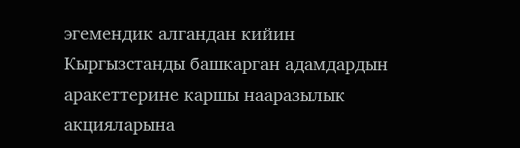эгемендик алгандан кийин Кыргызстанды башкарган адамдардын аракеттерине каршы нааразылык акцияларына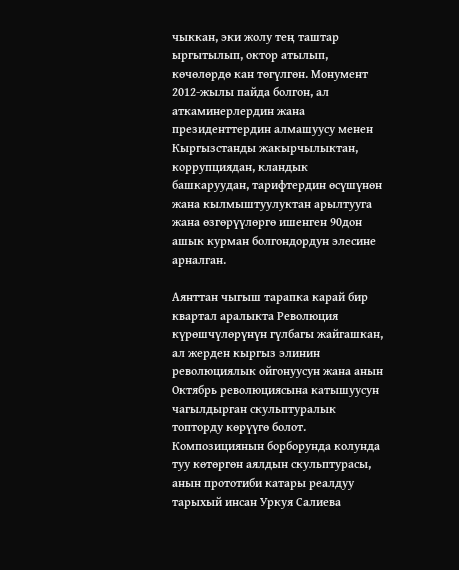чыккан, эки жолу тең таштар ыргытылып, октор атылып, көчөлөрдө кан төгүлгөн. Монумент 2012-жылы пайда болгон, ал аткаминерлердин жана президенттердин алмашуусу менен Кыргызстанды жакырчылыктан, коррупциядан, кландык башкаруудан, тарифтердин өсүшүнөн жана кылмыштуулуктан арылтууга жана өзгөрүүлөргө ишенген 90дон ашык курман болгондордун элесине арналган.

Аянттан чыгыш тарапка карай бир квартал аралыкта Революция күрөшчүлөрүнүн гүлбагы жайгашкан, ал жерден кыргыз элинин революциялык ойгонуусун жана анын Октябрь революциясына катышуусун чагылдырган скульптуралык топторду көрүүгө болот. Композициянын борборунда колунда туу көтөргөн аялдын скульптурасы, анын прототиби катары реалдуу тарыхый инсан Уркуя Салиева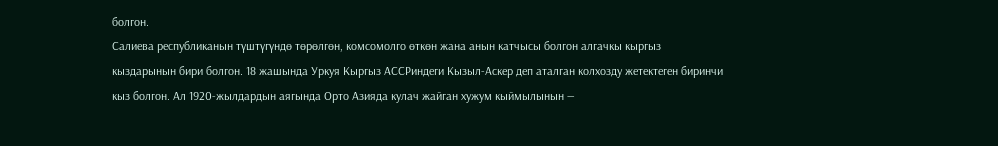болгон.
Салиева республиканын түштүгүндө төрөлгөн, комсомолго өткөн жана анын катчысы болгон алгачкы кыргыз кыздарынын бири болгон. 18 жашында Уркуя Кыргыз АССРиндеги Кызыл-Аскер деп аталган колхозду жетектеген биринчи кыз болгон. Ал 1920-жылдардын аягында Орто Азияда кулач жайган хужум кыймылынын —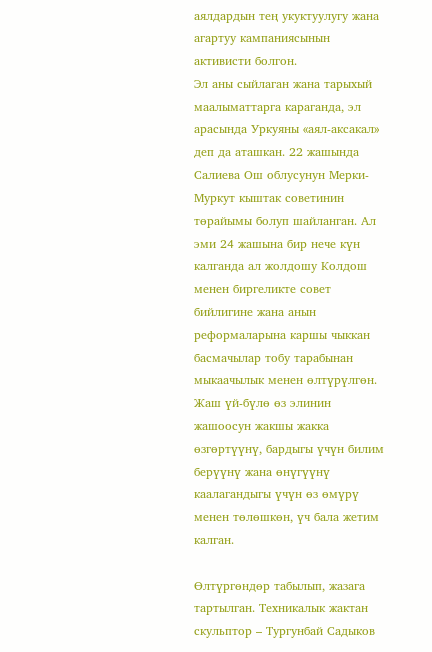аялдардын тең укуктуулугу жана агартуу кампаниясынын активисти болгон.
Эл аны сыйлаган жана тарыхый маалыматтарга караганда, эл арасында Уркуяны «аял-аксакал» деп да аташкан. 22 жашында Салиева Ош облусунун Мерки-Муркут кыштак советинин төрайымы болуп шайланган. Ал эми 24 жашына бир нече күн калганда ал жолдошу Колдош менен биргеликте совет бийлигине жана анын реформаларына каршы чыккан басмачылар тобу тарабынан мыкаачылык менен өлтүрүлгөн. Жаш үй-бүлө өз элинин жашоосун жакшы жакка өзгөртүүнү, бардыгы үчүн билим берүүнү жана өнүгүүнү каалагандыгы үчүн өз өмүрү менен төлөшкөн, үч бала жетим калган.

Өлтүргөндөр табылып, жазага тартылган. Техникалык жактан скульптор – Тургунбай Садыков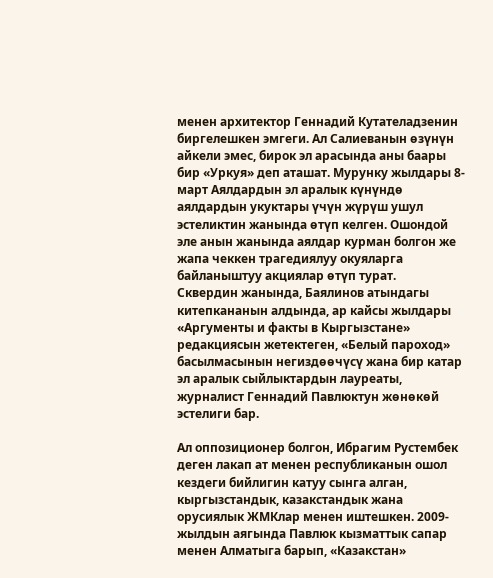менен архитектор Геннадий Кутателадзенин биргелешкен эмгеги. Ал Салиеванын өзүнүн айкели эмес, бирок эл арасында аны баары бир «Уркуя» деп аташат. Мурунку жылдары 8-март Аялдардын эл аралык күнүндө аялдардын укуктары үчүн жүрүш ушул эстеликтин жанында өтүп келген. Ошондой эле анын жанында аялдар курман болгон же жапа чеккен трагедиялуу окуяларга байланыштуу акциялар өтүп турат.
Сквердин жанында, Баялинов атындагы китепкананын алдында, ар кайсы жылдары «Аргументы и факты в Кыргызстане» редакциясын жетектеген, «Белый пароход» басылмасынын негиздөөчүсү жана бир катар эл аралык сыйлыктардын лауреаты, журналист Геннадий Павлюктун жөнөкөй эстелиги бар.

Ал оппозиционер болгон, Ибрагим Рустембек деген лакап ат менен республиканын ошол кездеги бийлигин катуу сынга алган, кыргызстандык, казакстандык жана орусиялык ЖМКлар менен иштешкен. 2009-жылдын аягында Павлюк кызматтык сапар менен Алматыга барып, «Казакстан»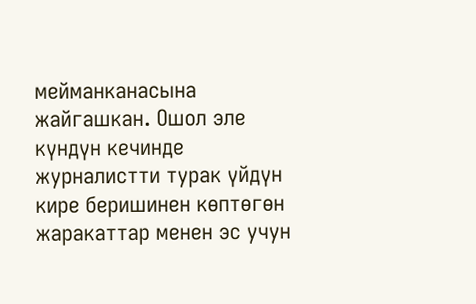мейманканасына жайгашкан. Ошол эле күндүн кечинде журналистти турак үйдүн кире беришинен көптөгөн жаракаттар менен эс учун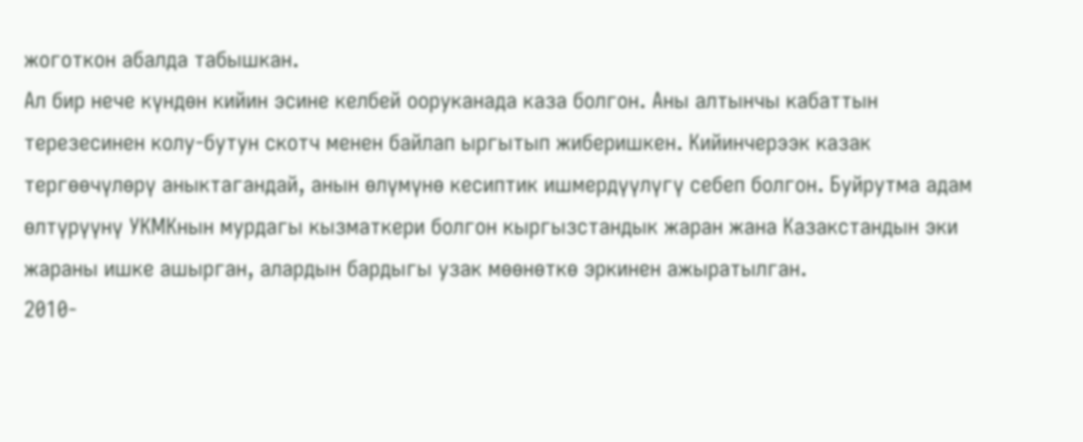жоготкон абалда табышкан.
Ал бир нече күндөн кийин эсине келбей ооруканада каза болгон. Аны алтынчы кабаттын терезесинен колу-бутун скотч менен байлап ыргытып жиберишкен. Кийинчерээк казак тергөөчүлөрү аныктагандай, анын өлүмүнө кесиптик ишмердүүлүгү себеп болгон. Буйрутма адам өлтүрүүнү УКМКнын мурдагы кызматкери болгон кыргызстандык жаран жана Казакстандын эки жараны ишке ашырган, алардын бардыгы узак мөөнөткө эркинен ажыратылган.
2010-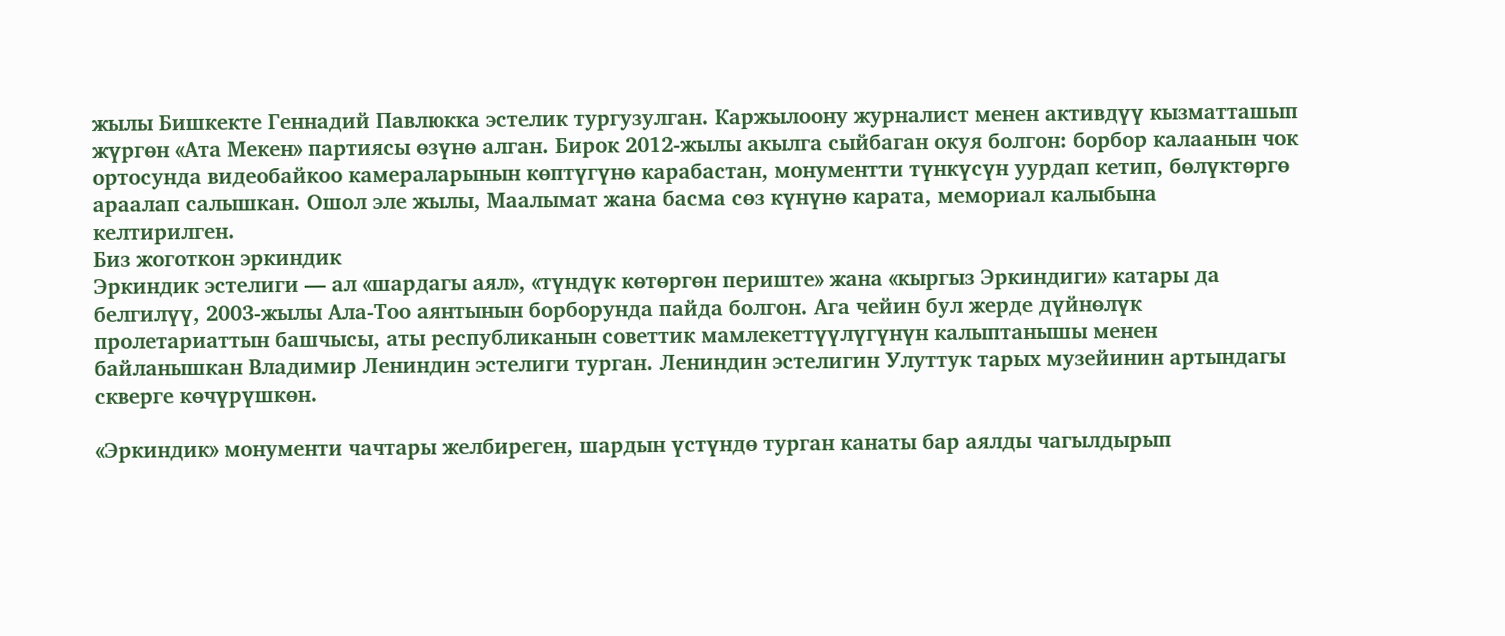жылы Бишкекте Геннадий Павлюкка эстелик тургузулган. Каржылоону журналист менен активдүү кызматташып жүргөн «Ата Мекен» партиясы өзүнө алган. Бирок 2012-жылы акылга сыйбаган окуя болгон: борбор калаанын чок ортосунда видеобайкоо камераларынын көптүгүнө карабастан, монументти түнкүсүн уурдап кетип, бөлүктөргө араалап салышкан. Ошол эле жылы, Маалымат жана басма сөз күнүнө карата, мемориал калыбына келтирилген.
Биз жоготкон эркиндик
Эркиндик эстелиги — ал «шардагы аял», «түндүк көтөргөн периште» жана «кыргыз Эркиндиги» катары да белгилүү, 2003-жылы Ала-Тоо аянтынын борборунда пайда болгон. Ага чейин бул жерде дүйнөлүк пролетариаттын башчысы, аты республиканын советтик мамлекеттүүлүгүнүн калыптанышы менен байланышкан Владимир Лениндин эстелиги турган. Лениндин эстелигин Улуттук тарых музейинин артындагы скверге көчүрүшкөн.

«Эркиндик» монументи чачтары желбиреген, шардын үстүндө турган канаты бар аялды чагылдырып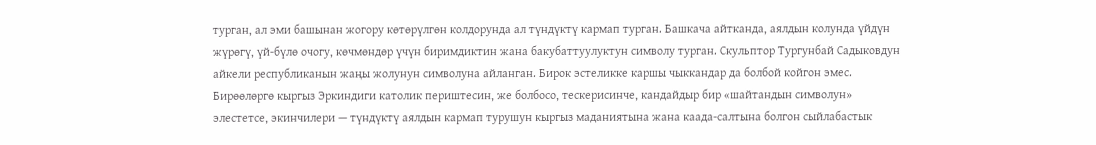турган, ал эми башынан жогору көтөрүлгөн колдорунда ал түндүктү кармап турган. Башкача айтканда, аялдын колунда үйдүн жүрөгү, үй-бүлө очогу, көчмөндөр үчүн биримдиктин жана бакубаттуулуктун символу турган. Скульптор Тургунбай Садыковдун айкели республиканын жаңы жолунун символуна айланган. Бирок эстеликке каршы чыккандар да болбой койгон эмес. Бирөөлөргө кыргыз Эркиндиги католик периштесин, же болбосо, тескерисинче, кандайдыр бир «шайтандын символун» элестетсе, экинчилери — түндүктү аялдын кармап турушун кыргыз маданиятына жана каада-салтына болгон сыйлабастык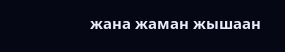жана жаман жышаан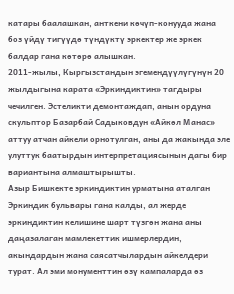катары баалашкан, анткени көчүп-конууда жана боз үйдү тигүүдө түндүктү эркектер же эркек балдар гана көтөрө алышкан.
2011-жылы, Кыргызстандын эгемендүүлүгүнүн 20 жылдыгына карата «Эркиндиктин» тагдыры чечилген. Эстеликти демонтаждап, анын ордуна скульптор Базарбай Садыковдун «Айкөл Манас» аттуу атчан айкели орнотулган, аны да жакында эле улуттук баатырдын интерпретациясынын дагы бир вариантына алмаштырышты.
Азыр Бишкекте эркиндиктин урматына аталган Эркиндик бульвары гана калды, ал жерде эркиндиктин келишине шарт түзгөн жана аны даңазалаган мамлекеттик ишмерлердин, акындардын жана саясатчылардын айкелдери турат. Ал эми монументтин өзү кампаларда өз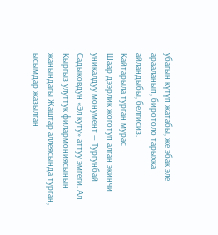убагын күтүп жатабы, же эбак эле арааланып, биротоло тарыхка айландыбы, белгисиз.
Кайтарыла турган мурас
Шаар дээрлик жоготуп алган экинчи уникалдуу монумент — Тургунбай Садыковдун «Эл куту» аттуу эмгеги. Ал Кыргыз улуттук филармониясынын жанындагы Жаштар аллеясында турган, ысымдар жазылган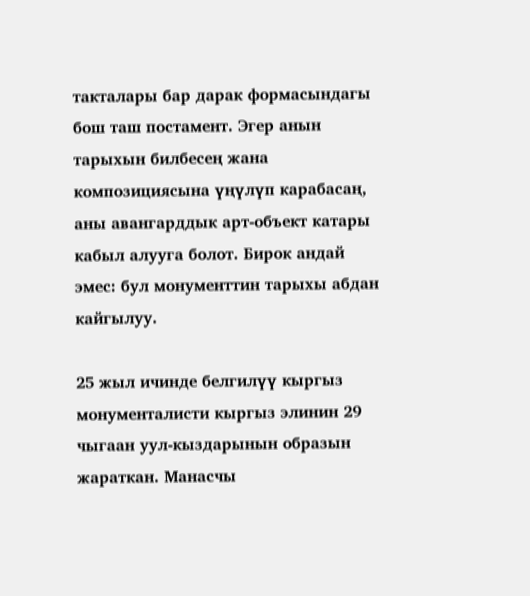такталары бар дарак формасындагы бош таш постамент. Эгер анын тарыхын билбесең жана композициясына үңүлүп карабасаң, аны авангарддык арт-объект катары кабыл алууга болот. Бирок андай эмес: бул монументтин тарыхы абдан кайгылуу.

25 жыл ичинде белгилүү кыргыз монументалисти кыргыз элинин 29 чыгаан уул-кыздарынын образын жараткан. Манасчы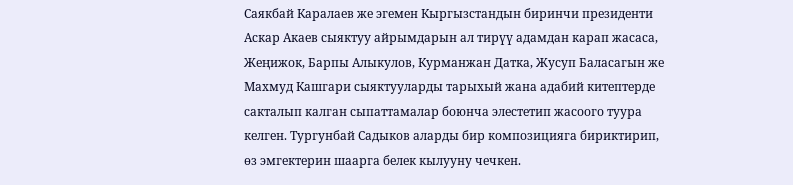Саякбай Каралаев же эгемен Кыргызстандын биринчи президенти Аскар Акаев сыяктуу айрымдарын ал тирүү адамдан карап жасаса, Жеңижок, Барпы Алыкулов, Курманжан Датка, Жусуп Баласагын же Махмуд Кашгари сыяктууларды тарыхый жана адабий китептерде сакталып калган сыпаттамалар боюнча элестетип жасоого туура келген. Тургунбай Садыков аларды бир композицияга бириктирип, өз эмгектерин шаарга белек кылууну чечкен.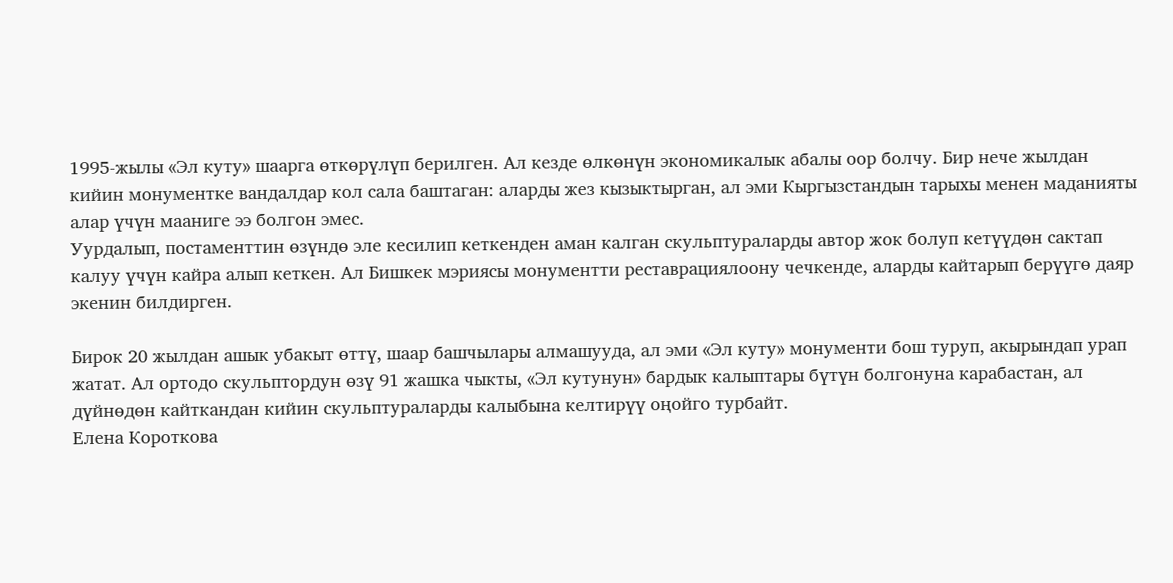1995-жылы «Эл куту» шаарга өткөрүлүп берилген. Ал кезде өлкөнүн экономикалык абалы оор болчу. Бир нече жылдан кийин монументке вандалдар кол сала баштаган: аларды жез кызыктырган, ал эми Кыргызстандын тарыхы менен маданияты алар үчүн мааниге ээ болгон эмес.
Уурдалып, постаменттин өзүндө эле кесилип кеткенден аман калган скульптураларды автор жок болуп кетүүдөн сактап калуу үчүн кайра алып кеткен. Ал Бишкек мэриясы монументти реставрациялоону чечкенде, аларды кайтарып берүүгө даяр экенин билдирген.

Бирок 20 жылдан ашык убакыт өттү, шаар башчылары алмашууда, ал эми «Эл куту» монументи бош туруп, акырындап урап жатат. Ал ортодо скульптордун өзү 91 жашка чыкты, «Эл кутунун» бардык калыптары бүтүн болгонуна карабастан, ал дүйнөдөн кайткандан кийин скульптураларды калыбына келтирүү оңойго турбайт.
Елена Короткова